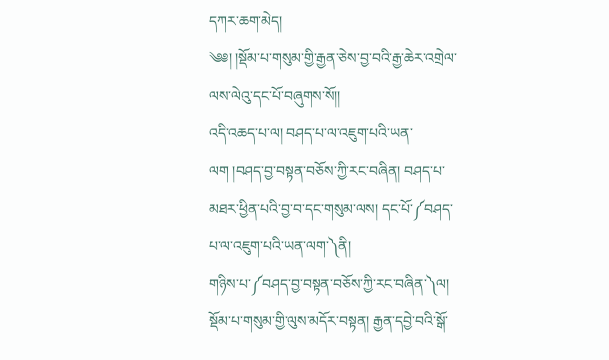དཀར་ཆག་མེད།
༄༅། །སྡོམ་པ་གསུམ་གྱི་རྒྱན་ཅེས་བྱ་བའི་རྒྱ་ཆེར་འགྲེལ་ལས་ལེའུ་དང་པོ་བཞུགས་སོ།།
འདི་འཆད་པ་ལ། བཤད་པ་ལ་འཇུག་པའི་ཡན་ལག །བཤད་བྱ་བསྟན་བཅོས་ཀྱི་རང་བཞིན། བཤད་པ་མཐར་ཕྱིན་པའི་བྱ་བ་དང་གསུམ་ལས། དང་པོ་༼བཤད་པ་ལ་འཇུག་པའི་ཡན་ལག་༽ནི།
གཉིས་པ་༼བཤད་བྱ་བསྟན་བཅོས་ཀྱི་རང་བཞིན་༽ལ། སྡོམ་པ་གསུམ་གྱི་ལུས་མདོར་བསྟན། རྒྱན་དབྱེ་བའི་སྒོ་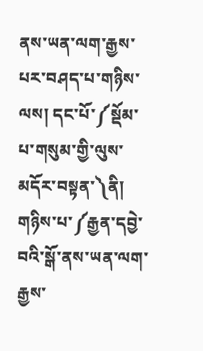ནས་ཡན་ལག་རྒྱས་པར་བཤད་པ་གཉིས་ལས། དང་པོ་༼སྡོམ་པ་གསུམ་གྱི་ལུས་མདོར་བསྟན་༽ནི།
གཉིས་པ་༼རྒྱན་དབྱེ་བའི་སྒོ་ནས་ཡན་ལག་རྒྱས་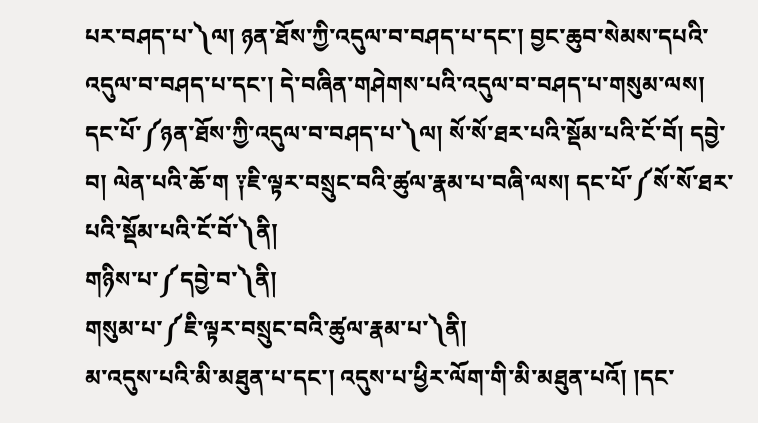པར་བཤད་པ་༽ལ། ཉན་ཐོས་ཀྱི་འདུལ་བ་བཤད་པ་དང་། བྱང་ཆུབ་སེམས་དཔའི་འདུལ་བ་བཤད་པ་དང་། དེ་བཞིན་གཤེགས་པའི་འདུལ་བ་བཤད་པ་གསུམ་ལས། དང་པོ་༼ཉན་ཐོས་ཀྱི་འདུལ་བ་བཤད་པ་༽ལ། སོ་སོ་ཐར་པའི་སྡོམ་པའི་ངོ་བོ། དབྱེ་བ། ལེན་པའི་ཆོ་ག ༑ཇི་ལྟར་བསྲུང་བའི་ཚུལ་རྣམ་པ་བཞི་ལས། དང་པོ་༼སོ་སོ་ཐར་པའི་སྡོམ་པའི་ངོ་བོ་༽ནི།
གཉིས་པ་༼དབྱེ་བ་༽ནི།
གསུམ་པ་༼ཇི་ལྟར་བསྲུང་བའི་ཚུལ་རྣམ་པ་༽ནི།
མ་འདུས་པའི་མི་མཐུན་པ་དང་། འདུས་པ་ཕྱིར་ལོག་གི་མི་མཐུན་པའོ། །དང་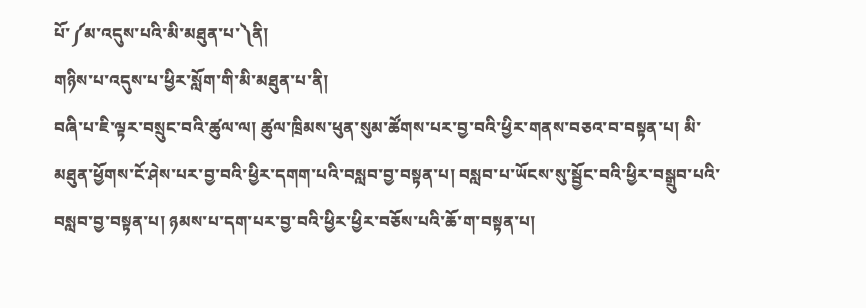པོ་༼མ་འདུས་པའི་མི་མཐུན་པ་༽ནི།
གཉིས་པ་འདུས་པ་ཕྱིར་སློག་གི་མི་མཐུན་པ་ནི།
བཞི་པ་ཇི་ལྟར་བསྲུང་བའི་ཚུལ་ལ། ཚུལ་ཁྲིམས་ཕུན་སུམ་ཚོགས་པར་བྱ་བའི་ཕྱིར་གནས་བཅའ་བ་བསྟན་པ། མི་མཐུན་ཕྱོགས་ངོ་ཤེས་པར་བྱ་བའི་ཕྱིར་དགག་པའི་བསླབ་བྱ་བསྟན་པ། བསླབ་པ་ཡོངས་སུ་སྦྱོང་བའི་ཕྱིར་བསྒྲུབ་པའི་བསླབ་བྱ་བསྟན་པ། ཉམས་པ་དག་པར་བྱ་བའི་ཕྱིར་ཕྱིར་བཅོས་པའི་ཆོ་ག་བསྟན་པ།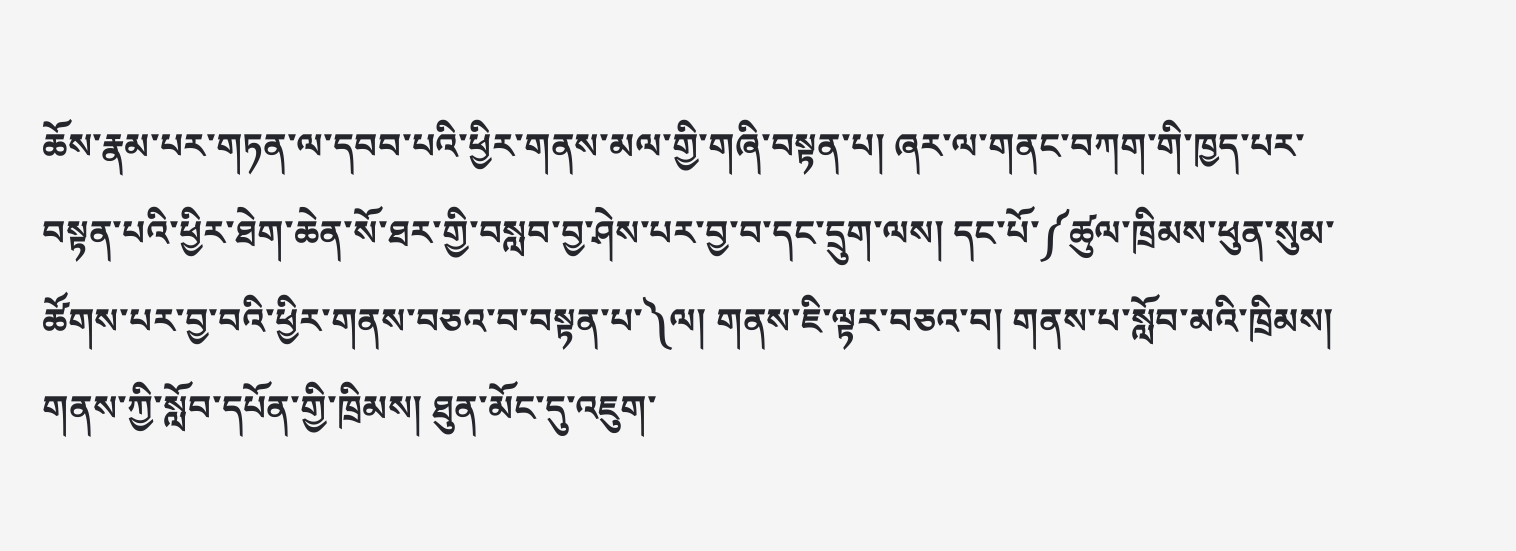ཆོས་རྣམ་པར་གཏན་ལ་དབབ་པའི་ཕྱིར་གནས་མལ་གྱི་གཞི་བསྟན་པ། ཞར་ལ་གནང་བཀག་གི་ཁྱད་པར་བསྟན་པའི་ཕྱིར་ཐེག་ཆེན་སོ་ཐར་གྱི་བསླབ་བྱ་ཤེས་པར་བྱ་བ་དང་དྲུག་ལས། དང་པོ་༼ཚུལ་ཁྲིམས་ཕུན་སུམ་ཚོགས་པར་བྱ་བའི་ཕྱིར་གནས་བཅའ་བ་བསྟན་པ་༽ལ། གནས་ཇི་ལྟར་བཅའ་བ། གནས་པ་སློབ་མའི་ཁྲིམས། གནས་ཀྱི་སློབ་དཔོན་གྱི་ཁྲིམས། ཐུན་མོང་དུ་འཇུག་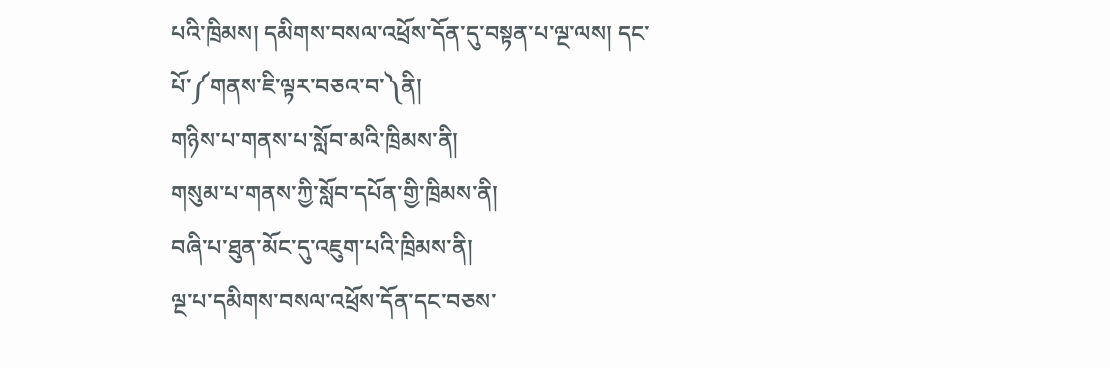པའི་ཁྲིམས། དམིགས་བསལ་འཕྲོས་དོན་དུ་བསྟན་པ་ལྔ་ལས། དང་པོ་༼གནས་ཇི་ལྟར་བཅའ་བ་༽ནི།
གཉིས་པ་གནས་པ་སློབ་མའི་ཁྲིམས་ནི།
གསུམ་པ་གནས་ཀྱི་སློབ་དཔོན་གྱི་ཁྲིམས་ནི།
བཞི་པ་ཐུན་མོང་དུ་འཇུག་པའི་ཁྲིམས་ནི།
ལྔ་པ་དམིགས་བསལ་འཕྲོས་དོན་དང་བཅས་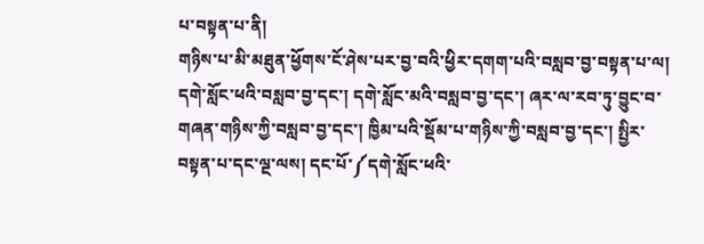པ་བསྟན་པ་ནི།
གཉིས་པ་མི་མཐུན་ཕྱོགས་ངོ་ཤེས་པར་བྱ་བའི་ཕྱིར་དགག་པའི་བསླབ་བྱ་བསྟན་པ་ལ། དགེ་སློང་ཕའི་བསླབ་བྱ་དང་། དགེ་སློང་མའི་བསླབ་བྱ་དང་། ཞར་ལ་རབ་ཏུ་བྱུང་བ་གཞན་གཉིས་ཀྱི་བསླབ་བྱ་དང་། ཁྱིམ་པའི་སྡོམ་པ་གཉིས་ཀྱི་བསླབ་བྱ་དང་། སྤྱིར་བསྟན་པ་དང་ལྔ་ལས། དང་པོ་༼དགེ་སློང་ཕའི་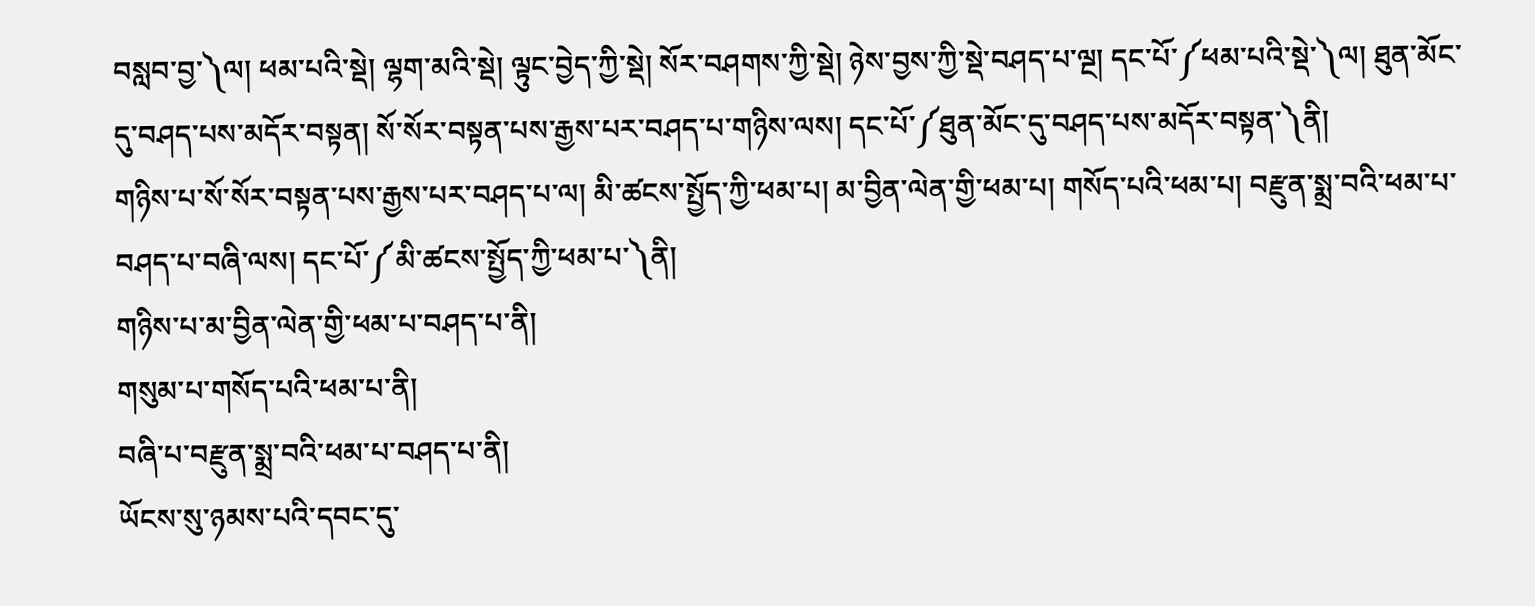བསླབ་བྱ་༽ལ། ཕམ་པའི་སྡེ། ལྷག་མའི་སྡེ། ལྟུང་བྱེད་ཀྱི་སྡེ། སོར་བཤགས་ཀྱི་སྡེ། ཉེས་བྱས་ཀྱི་སྡེ་བཤད་པ་ལྔ། དང་པོ་༼ཕམ་པའི་སྡེ་༽ལ། ཐུན་མོང་དུ་བཤད་པས་མདོར་བསྟན། སོ་སོར་བསྟན་པས་རྒྱས་པར་བཤད་པ་གཉིས་ལས། དང་པོ་༼ཐུན་མོང་དུ་བཤད་པས་མདོར་བསྟན་༽ནི།
གཉིས་པ་སོ་སོར་བསྟན་པས་རྒྱས་པར་བཤད་པ་ལ། མི་ཚངས་སྤྱོད་ཀྱི་ཕམ་པ། མ་བྱིན་ལེན་གྱི་ཕམ་པ། གསོད་པའི་ཕམ་པ། བརྫུན་སྨྲ་བའི་ཕམ་པ་བཤད་པ་བཞི་ལས། དང་པོ་༼མི་ཚངས་སྤྱོད་ཀྱི་ཕམ་པ་༽ནི།
གཉིས་པ་མ་བྱིན་ལེན་གྱི་ཕམ་པ་བཤད་པ་ནི།
གསུམ་པ་གསོད་པའི་ཕམ་པ་ནི།
བཞི་པ་བརྫུན་སྨྲ་བའི་ཕམ་པ་བཤད་པ་ནི།
ཡོངས་སུ་ཉམས་པའི་དབང་དུ་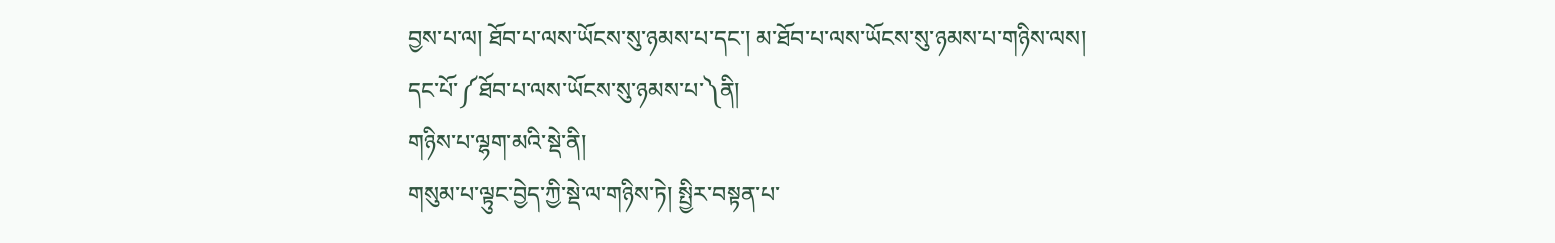བྱས་པ་ལ། ཐོབ་པ་ལས་ཡོངས་སུ་ཉམས་པ་དང་། མ་ཐོབ་པ་ལས་ཡོངས་སུ་ཉམས་པ་གཉིས་ལས། དང་པོ་༼ཐོབ་པ་ལས་ཡོངས་སུ་ཉམས་པ་༽ནི།
གཉིས་པ་ལྷག་མའི་སྡེ་ནི།
གསུམ་པ་ལྟུང་བྱེད་ཀྱི་སྡེ་ལ་གཉིས་ཏེ། སྤྱིར་བསྟན་པ་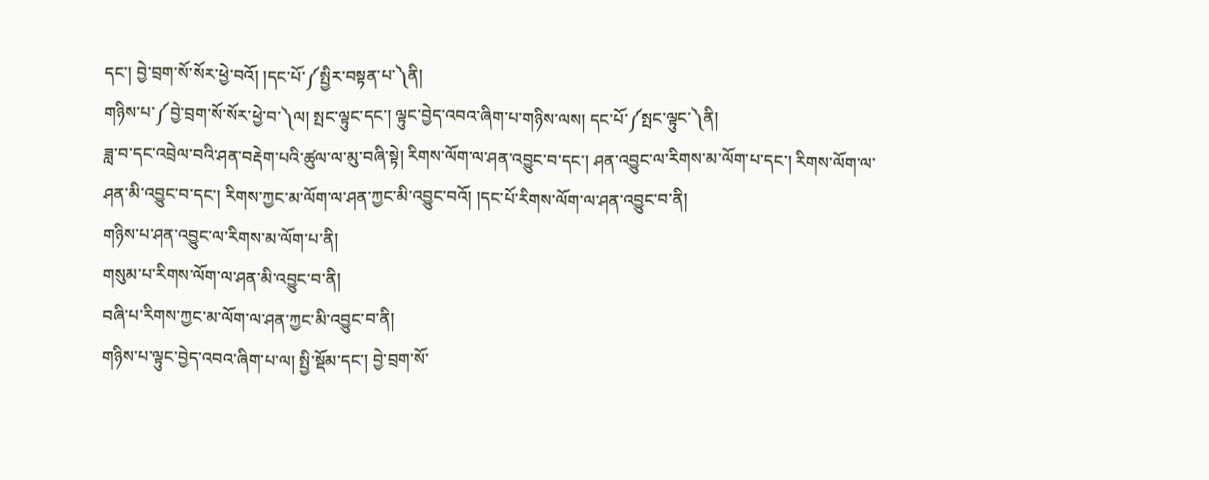དང་། བྱེ་བྲག་སོ་སོར་ཕྱེ་བའོ། །དང་པོ་༼སྤྱིར་བསྟན་པ་༽ནི།
གཉིས་པ་༼བྱེ་བྲག་སོ་སོར་ཕྱེ་བ་༽ལ། སྤང་ལྟུང་དང་། ལྟུང་བྱེད་འབའ་ཞིག་པ་གཉིས་ལས། དང་པོ་༼སྤང་ལྟུང་༽ནི།
ཟླ་བ་དང་འབྲེལ་བའི་ཤན་བརྡེག་པའི་ཚུལ་ལ་མུ་བཞི་སྟེ། རིགས་ལོག་ལ་ཤན་འབྱུང་བ་དང་། ཤན་འབྱུང་ལ་རིགས་མ་ལོག་པ་དང་། རིགས་ལོག་ལ་ཤན་མི་འབྱུང་བ་དང་། རིགས་ཀྱང་མ་ལོག་ལ་ཤན་ཀྱང་མི་འབྱུང་བའོ། །དང་པོ་རིགས་ལོག་ལ་ཤན་འབྱུང་བ་ནི།
གཉིས་པ་ཤན་འབྱུང་ལ་རིགས་མ་ལོག་པ་ནི།
གསུམ་པ་རིགས་ལོག་ལ་ཤན་མི་འབྱུང་བ་ནི།
བཞི་པ་རིགས་ཀྱང་མ་ལོག་ལ་ཤན་ཀྱང་མི་འབྱུང་བ་ནི།
གཉིས་པ་ལྟུང་བྱེད་འབའ་ཞིག་པ་ལ། སྤྱི་སྡོམ་དང་། བྱེ་བྲག་སོ་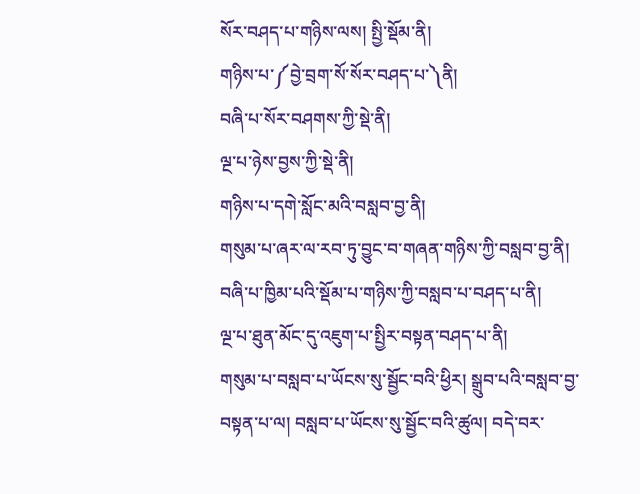སོར་བཤད་པ་གཉིས་ལས། སྤྱི་སྡོམ་ནི།
གཉིས་པ་༼བྱེ་བྲག་སོ་སོར་བཤད་པ་༽ནི།
བཞི་པ་སོར་བཤགས་ཀྱི་སྡེ་ནི།
ལྔ་པ་ཉེས་བྱས་ཀྱི་སྡེ་ནི།
གཉིས་པ་དགེ་སློང་མའི་བསླབ་བྱ་ནི།
གསུམ་པ་ཞར་ལ་རབ་ཏུ་བྱུང་བ་གཞན་གཉིས་ཀྱི་བསླབ་བྱ་ནི།
བཞི་པ་ཁྱིམ་པའི་སྡོམ་པ་གཉིས་ཀྱི་བསླབ་པ་བཤད་པ་ནི།
ལྔ་པ་ཐུན་མོང་དུ་འཇུག་པ་སྤྱིར་བསྟན་བཤད་པ་ནི།
གསུམ་པ་བསླབ་པ་ཡོངས་སུ་སྦྱོང་བའི་ཕྱིར། སྒྲུབ་པའི་བསླབ་བྱ་བསྟན་པ་ལ། བསླབ་པ་ཡོངས་སུ་སྦྱོང་བའི་ཚུལ། བདེ་བར་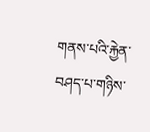གནས་པའི་རྐྱེན་བཤད་པ་གཉིས་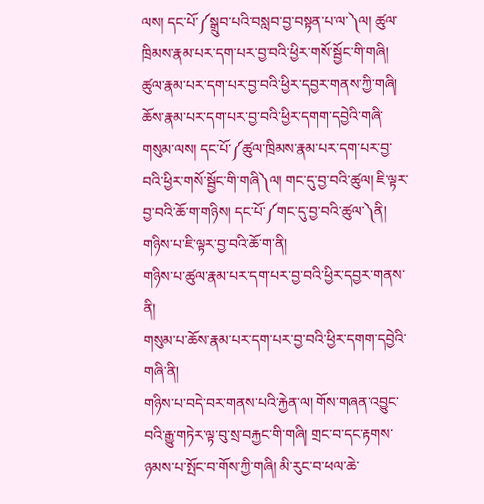ལས། དང་པོ་༼སྒྲུབ་པའི་བསླབ་བྱ་བསྟན་པ་ལ་༽ལ། ཚུལ་ཁྲིམས་རྣམ་པར་དག་པར་བྱ་བའི་ཕྱིར་གསོ་སྦྱོང་གི་གཞི། ཚུལ་རྣམ་པར་དག་པར་བྱ་བའི་ཕྱིར་དབྱར་གནས་ཀྱི་གཞི། ཆོས་རྣམ་པར་དག་པར་བྱ་བའི་ཕྱིར་དགག་དབྱེའི་གཞི་གསུམ་ལས། དང་པོ་༼ཚུལ་ཁྲིམས་རྣམ་པར་དག་པར་བྱ་བའི་ཕྱིར་གསོ་སྦྱོང་གི་གཞི༽ལ། གང་དུ་བྱ་བའི་ཚུལ། ཇི་ལྟར་བྱ་བའི་ཆོ་ག་གཉིས། དང་པོ་༼གང་དུ་བྱ་བའི་ཚུལ་༽ནི།
གཉིས་པ་ཇི་ལྟར་བྱ་བའི་ཆོ་ག་ནི།
གཉིས་པ་ཚུལ་རྣམ་པར་དག་པར་བྱ་བའི་ཕྱིར་དབྱར་གནས་ནི།
གསུམ་པ་ཆོས་རྣམ་པར་དག་པར་བྱ་བའི་ཕྱིར་དགག་དབྱེའི་གཞི་ནི།
གཉིས་པ་བདེ་བར་གནས་པའི་རྐྱེན་ལ། གོས་གཞན་འབྱུང་བའི་རྒྱུ་གཏེར་ལྟ་བུ་སྲ་བརྐྱང་གི་གཞི། གྲང་བ་དང་རྟགས་ཉམས་པ་སྤོང་བ་གོས་ཀྱི་གཞི། མི་རུང་བ་ཕལ་ཆེ་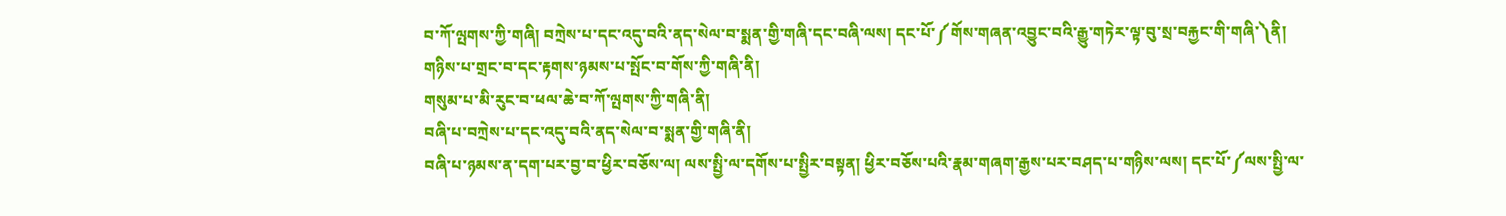བ་ཀོ་ལྤགས་ཀྱི་གཞི། བཀྲེས་པ་དང་འདུ་བའི་ནད་སེལ་བ་སྨན་གྱི་གཞི་དང་བཞི་ལས། དང་པོ་༼གོས་གཞན་འབྱུང་བའི་རྒྱུ་གཏེར་ལྟ་བུ་སྲ་བརྐྱང་གི་གཞི་༽ནི།
གཉིས་པ་གྲང་བ་དང་རྟགས་ཉམས་པ་སྤོང་བ་གོས་ཀྱི་གཞི་ནི།
གསུམ་པ་མི་རུང་བ་ཕལ་ཆེ་བ་ཀོ་ལྤགས་ཀྱི་གཞི་ནི།
བཞི་པ་བཀྲེས་པ་དང་འདུ་བའི་ནད་སེལ་བ་སྨན་གྱི་གཞི་ནི།
བཞི་པ་ཉམས་ན་དག་པར་བྱ་བ་ཕྱིར་བཅོས་ལ། ལས་སྤྱི་ལ་དགོས་པ་སྤྱིར་བསྟན། ཕྱིར་བཅོས་པའི་རྣམ་གཞག་རྒྱས་པར་བཤད་པ་གཉིས་ལས། དང་པོ་༼ལས་སྤྱི་ལ་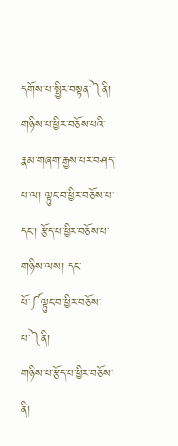དགོས་པ་སྤྱིར་བསྟན་༽ནི།
གཉིས་པ་ཕྱིར་བཅོས་པའི་རྣམ་གཞག་རྒྱས་པར་བཤད་པ་ལ། ལྟུང་བ་ཕྱིར་བཅོས་པ་དང་། རྩོད་པ་ཕྱིར་བཅོས་པ་གཉིས་ལས། དང་པོ་༼ལྟུང་བ་ཕྱིར་བཅོས་པ་༽ནི།
གཉིས་པ་རྩོད་པ་ཕྱིར་བཅོས་ནི།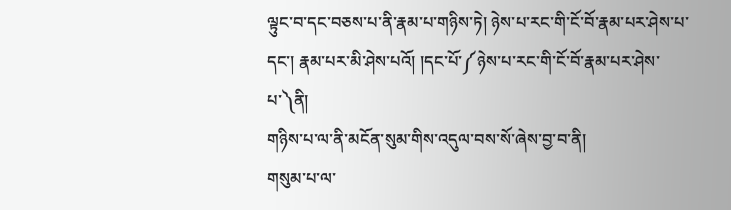ལྟུང་བ་དང་བཅས་པ་ནི་རྣམ་པ་གཉིས་ཏེ། ཉེས་པ་རང་གི་ངོ་བོ་རྣམ་པར་ཤེས་པ་དང་། རྣམ་པར་མི་ཤེས་པའོ། །དང་པོ་༼ཉེས་པ་རང་གི་ངོ་བོ་རྣམ་པར་ཤེས་པ་༽ནི།
གཉིས་པ་ལ་ནི་མངོན་སུམ་གིས་འདུལ་བས་སོ་ཞེས་བྱ་བ་ནི།
གསུམ་པ་ལ་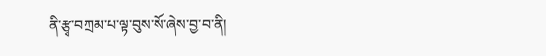ནི་རྩྭ་བཀྲམ་པ་ལྟ་བུས་སོ་ཞེས་བྱ་བ་ནི།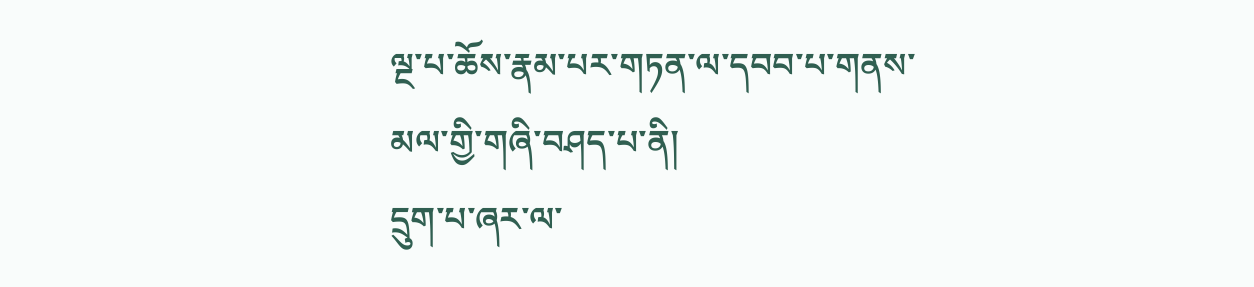ལྔ་པ་ཆོས་རྣམ་པར་གཏན་ལ་དབབ་པ་གནས་མལ་གྱི་གཞི་བཤད་པ་ནི།
དྲུག་པ་ཞར་ལ་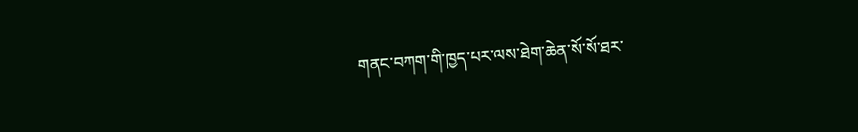གནང་བཀག་གི་ཁྱད་པར་ལས་ཐེག་ཆེན་སོ་སོ་ཐར་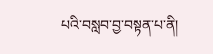པའི་བསླབ་བྱ་བསྟན་པ་ནི།